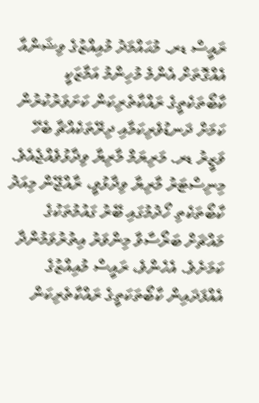ރައީސް ޑރ. މުޙައްމަދު މުއިއްޒުގެ ވިޝަންއާ އެއްގޮތަށް އެންމެ މުހިންމު އަމާޒަކީ ކާބޯތަކެތީގެ ރައްކާތެރިކަން ކަށަވަރުކުރުން ކަމަށް ދަނޑުވެރިކަމާއި ދިރޭތަކެއްޗާ ބެހޭ ވަޒީރު ޑރ. މަރިޔަމް މާރިޔާ ވިދާޅުވެއްޖެއެވެ.
މިނިސްޓަރު މާރިޔާ ވިދާޅުވީ، ރާއްޖޭން މިއަދު ކާބޯތަކެތި ހޯދުމުގައި ބޭރު ގައުމުތަކުގެ މައްޗަށް ބަރޯސާވާ މިންވަރު އިތުރުވަމުންދާ ކަމަށެވެ. އެހެންވެ، ރައީސް މުއިއްޒުގެ އެއްފަދައިން ކާބޯތަކަތީގެ ރައްކާތެރިކަން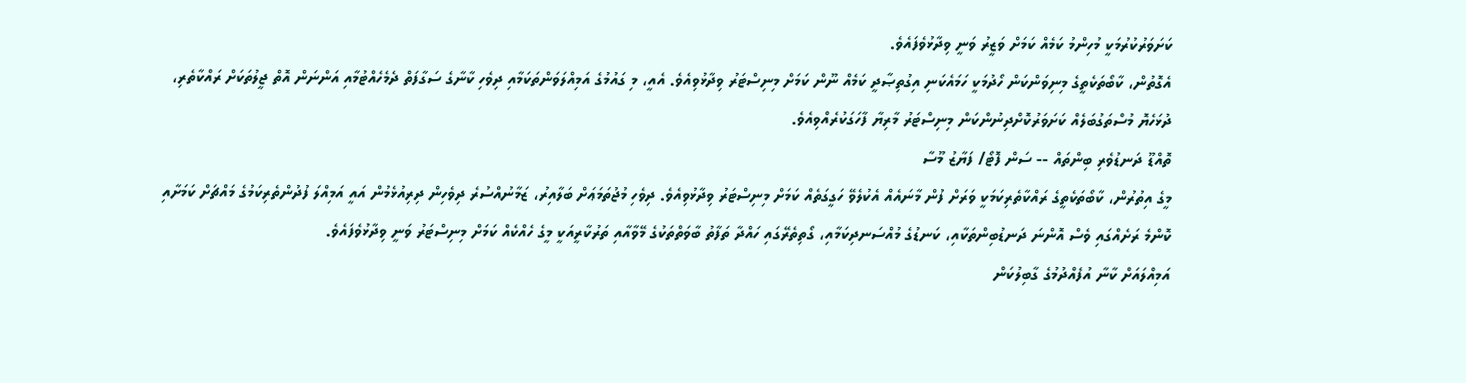ކަށަވަރުކުރުމަކީ މުހިންމު ކަމެއް ކަމަށް ވަޒީރު ވަނީ ވިދާޅުވެފައެވެ.
އެގޮތުން، ކާބޯތަކެތީގެ މިނިވަންކަން ހޯދުމަކީ ހަމައެކަނި އިގުތިޞާދީ ކަމެއް ނޫން ކަމަށް މިނިސްޓަރު ވިދާޅުވިއެވެ. އެއީ، މި ގައުމުގެ އަމިއްލަވަންތަކަމާއި ދިވެހި ކާނާގެ ސަގާފަތް ދެމެހެއްޓުމާއި އަންނަން އޮތް ޖީލުތަކަށް ރައްކާތެރި، ދުޅަހެޔޮ މުސްތަގުބަލެއް ކަށަވަރުކޮށްދިނުންކަން މިނިސްޓަރު މާރިޔާ ފާހަގަކުރެއްވިއެވެ.
ތޮއްޑޫ ދަނޑުވެރި ބިންތައް -- ސަން ފޮޓޯ/ ފަޔާޒު މޫސާ
މީގެ އިތުރުން، ކާބޯތަކެތީގެ ރައްކާތެރިކަމަކީ ވަރަށް ފުން މާނައެއް އެކުލެވޭ ހަގީގަތެއް ކަމަށް މިނިސްޓަރު ވިދާޅުވިއެވެ. ދިވެހި މުޖުތަމަޢަށް ބަލާއިރު، ޒަމާނުއްސުރެ ދިވެހިން ދިރިއުޅެމުން އައީ އަމިއްލަ ފުދުންތެރިކަމުގެ މައްޗަށް ކަމަށާއި ކޮންމެ ރަށެއްގައި ވެސް އޮންނަ ދަނޑުބިންތަކާއި، ކަނޑުގެ މުއްސަނދިކަމާއި، ގޯތިތެރޭގައި ހައްދާ ތަފާތު ބާވަތްތަކުގެ މޭވާއާއި ތަރުކާރީއަކީ މީގެ ހެއްކެއް ކަމަށް މިނިސްޓަރު ވަނީ ވިދާޅުވެފައެވެ.
އަމިއްލައަށް ކާނާ އުފެއްދުމުގެ ގާބިލުކަން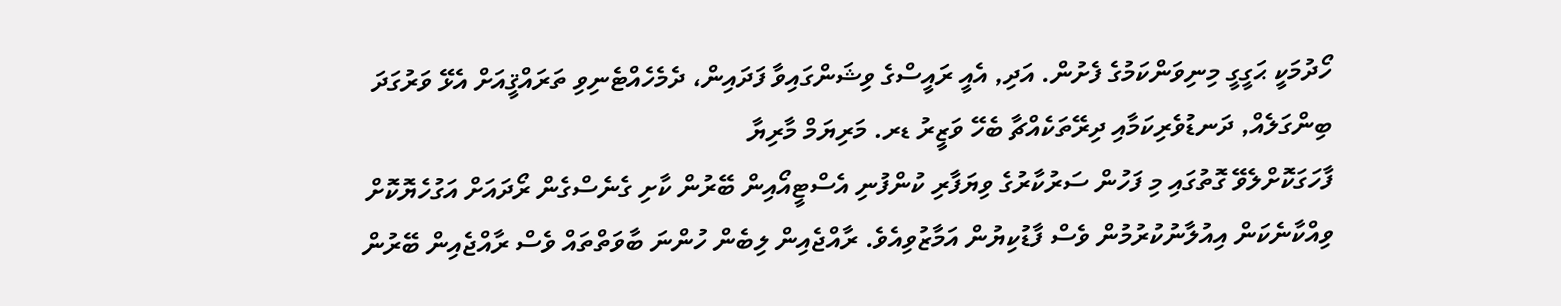ހޯދުމަކީ ޙަގީގީ މިނިވަންކަމުގެ ފެށުން. އަދި, އެއީ ރައީސްގެ ވިޝަންގައިވާ ފަދައިން، ދެމެހެއްޓެނިވި ތަރައްޤީއަށް އެޅޭ ވަރުގަދަ ބިންގަލެއް, ދަނޑުވެރިކަމާއި ދިރޭތަކެއްޗާ ބެހޭ ވަޒީރު ޑރ. މަރިޔަމް މާރިޔާ
ފާހަގަކޮށްލެވޭ ގޮތުގައި މި ފަހުން ސަރުކާރުގެ ވިޔަފާރި ކުންފުނި އެސްޓީއޯއިން ބޭރުން ކާށި ގެނެސްގެން ރޯދައަށް އަގުހެޔޮކޮށް ވިއްކާނެކަން އިއުލާނުކުރުމުން ވެސް ފާޑުކިޔުން އަމާޒުވިއެވެ. ރާއްޖެއިން ލިބެން ހުންނަ ބާވަތްތައް ވެސް ރާއްޖެއިން ބޭރުން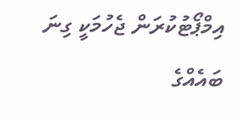އިމްޕޯޓުކުރަން ޖެހުމަކީ ގިނަ ބައެއްގެ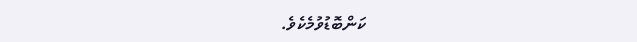ކަންބޮޑުވުމެކެވެ.